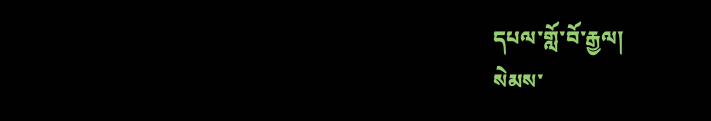དཔལ་གློ་བོ་རྒྱལ།
སེམས་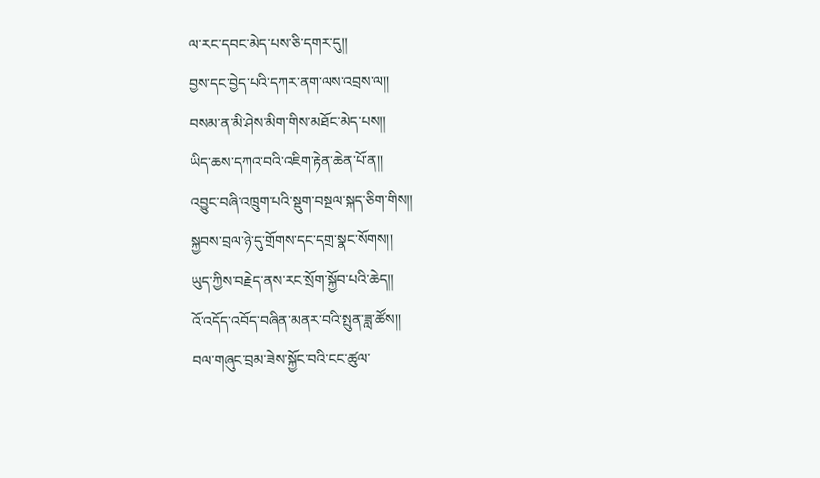ལ་རང་དབང་མེད་པས་ཅི་དགར་དུ།།
བྱས་དང་བྱེད་པའི་དཀར་ནག་ལས་འབྲས་ལ།།
བསམ་ན་མི་ཤེས་མིག་གིས་མཐོང་མེད་པས།།
ཡིད་ཆས་དཀའ་བའི་འཇིག་རྟེན་ཆེན་པོ་ན།།
འབྱུང་བཞི་འཁྲུག་པའི་སྡུག་བསྔལ་སྐད་ཅིག་གིས།།
སྐྱབས་བྲལ་ཉེ་དུ་གྲོགས་དང་དགྲ་སྣང་སོགས།།
ཡུད་ཀྱིས་བརྗེད་ནས་རང་སྲོག་སྐྱོབ་པའི་ཆེད།།
འོ་འདོད་འབོད་བཞིན་མནར་བའི་སྤུན་ཟླ་ཚོས།།
བལ་གཞུང་བྲམ་ཟེས་སྐྱོང་བའི་ངང་ཚུལ་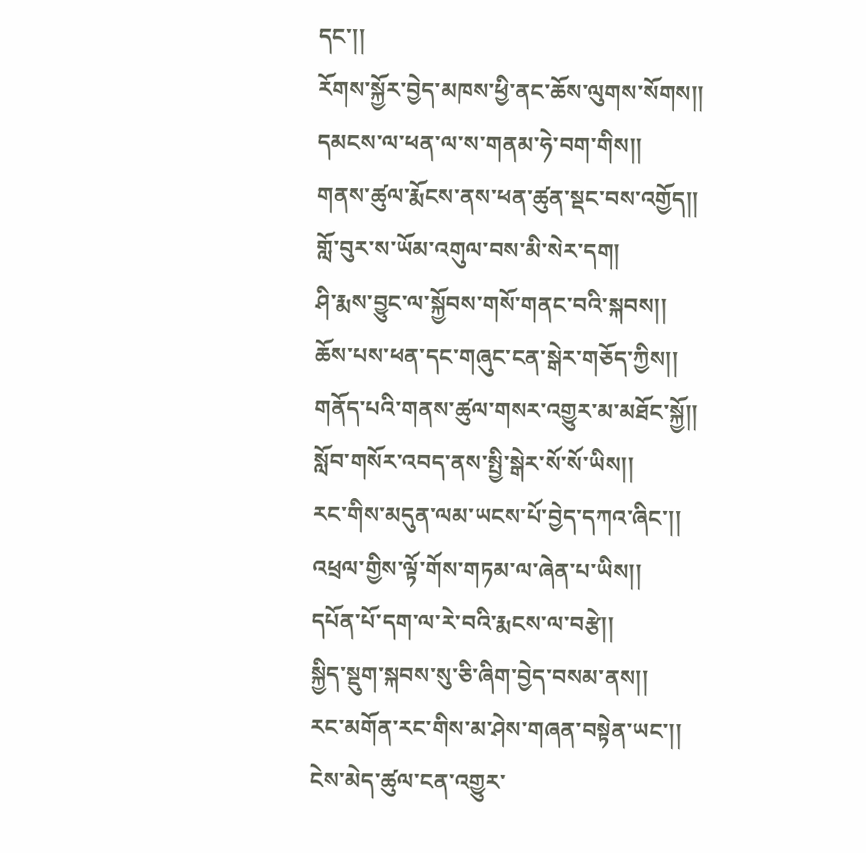དང་།།
རོགས་སྐྱོར་བྱེད་མཁས་ཕྱི་ནང་ཆོས་ལུགས་སོགས།།
དམངས་ལ་ཕན་ལ་ས་གནམ་ཧེ་བག་གིས།།
གནས་ཚུལ་རྨོངས་ནས་ཕན་ཚུན་སྡང་བས་འགྱོད།།
གློ་བུར་ས་ཡོམ་འགུལ་བས་མི་སེར་དག།
ཤི་རྨས་བྱུང་ལ་སྐྱོབས་གསོ་གནང་བའི་སྐབས།།
ཆོས་པས་ཕན་དང་གཞུང་ངན་སྒེར་གཅོད་ཀྱིས།།
གནོད་པའི་གནས་ཚུལ་གསར་འགྱུར་མ་མཐོང་སྐྱོ།།
སློབ་གསོར་འབད་ནས་སྤྱི་སྒེར་སོ་སོ་ཡིས།།
རང་གིས་མདུན་ལམ་ཡངས་པོ་བྱེད་དཀའ་ཞིང་།།
འཕྲལ་གྱིས་ལྟོ་གོས་གཏམ་ལ་ཞེན་པ་ཡིས།།
དཔོན་པོ་དག་ལ་རེ་བའི་རྨངས་ལ་བརྩེ།།
སྐྱིད་སྡུག་སྐབས་སུ་ཅི་ཞིག་བྱེད་བསམ་ནས།།
རང་མགོན་རང་གིས་མ་ཤེས་གཞན་བསྟེན་ཡང་།།
ངེས་མེད་ཚུལ་ངན་འགྱུར་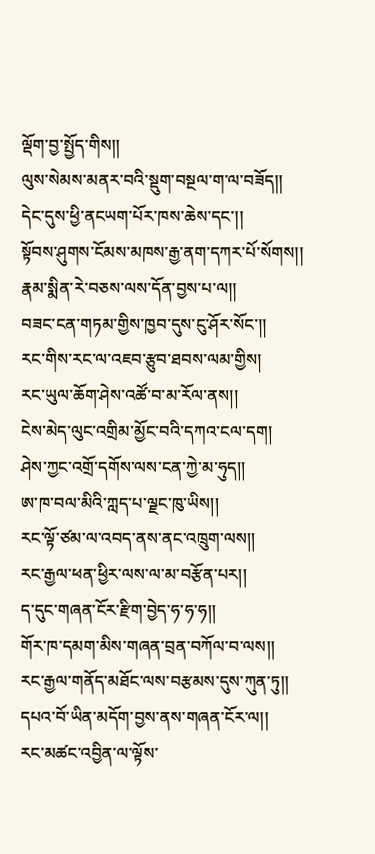ལྡོག་བྱ་སྤྱོད་གིས།།
ལུས་སེམས་མནར་བའི་སྡུག་བསྔལ་ག་ལ་བཟོད།།
དེང་དུས་ཕྱི་ནངཡག་པོར་ཁས་ཆེས་དང་།།
སྟོབས་ཤུགས་ངོམས་མཁས་རྒྱ་ནག་དཀར་པོ་སོགས།།
རྣམ་སྨིན་རེ་བཅས་ལས་དོན་བྱས་པ་ལ།།
བཟང་ངན་གཏམ་གྱིས་ཁྱབ་དུས་ངུ་ཤོར་སོང་།།
རང་གིས་རང་ལ་འཇབ་རྩུབ་ཐབས་ལམ་གྱིས།
རང་ཡུལ་ཆོག་ཤེས་འཚོ་བ་མ་རོལ་ནས།།
ངེས་མེད་ལུང་འགྲིམ་མྱོང་བའི་དཀའ་ངལ་དག།
ཤེས་ཀྱང་འགྲོ་དགོས་ལས་ངན་ཀྱེ་མ་ཧུད།།
ཨ་ཁ་བལ་མིའི་ཀླད་པ་ལྗང་ཁུ་ཡིས།།
རང་ལྟོ་ཙམ་ལ་འབད་ནས་ནང་འཁྲུག་ལས།།
རང་རྒྱལ་ཕན་ཕྱིར་ལས་ལ་མ་བརྩོན་པར།།
ད་དུང་གཞན་ངོར་རྫིག་བྱེད་ཧ་ཧ་ཧ།།
གོར་ཁ་དམག་མིས་གཞན་བྲན་བཀོལ་བ་ལས།།
རང་རྒྱལ་གནོད་མཐོང་ལས་བརྩམས་དུས་ཀུན་ཏུ།།
དཔའ་བོ་ཡིན་མདོག་བྱས་ནས་གཞན་ངོར་ལ།།
རང་མཚང་འབྱིན་ལ་ལྟོས་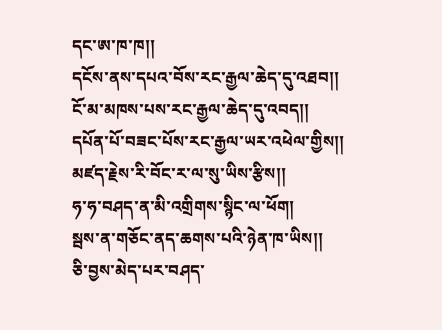དང་ཨ་ཁ་ཁ།།
དངོས་ནས་དཔའ་བོས་རང་རྒྱལ་ཆེད་དུ་འཐབ།།
ངོ་མ་མཁས་པས་རང་རྒྱལ་ཆེད་དུ་འབད།།
དཔོན་པོ་བཟང་པོས་རང་རྒྱལ་ཡར་འཕེལ་གྱིས།།
མཛད་རྗེས་རི་བོང་ར་ལ་སུ་ཡིས་རྩིས།།
ཧ་ཧ་བཤད་ན་མི་འགྲིགས་སྙིང་ལ་ཕོག།
སྦས་ན་གཅོང་ནད་ཆགས་པའི་ཉེན་ཁ་ཡིས།།
ཅི་བྱས་མེད་པར་བཤད་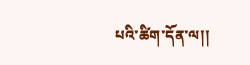པའི་ཚིག་དོན་ལ།།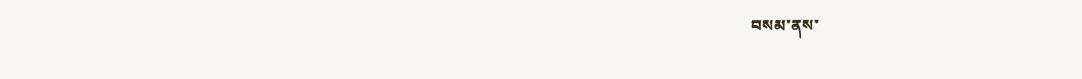བསམ་ནས་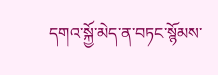དགའ་སྐྱོ་མེད་ན་བཏང་སྙོམས་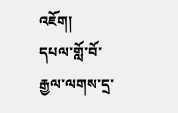འཇོག།
དཔལ་གློ་བོ་རྒྱལ་ལགས་དྲ་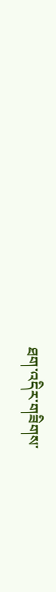ཐག་འདིར་གཟིགས་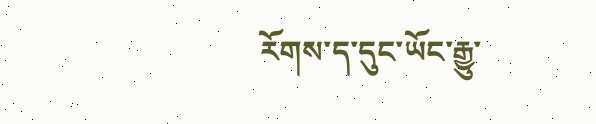རོགས་ད་དུང་ཡོང་རྒྱུ་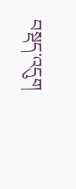བསྡད་འདུག